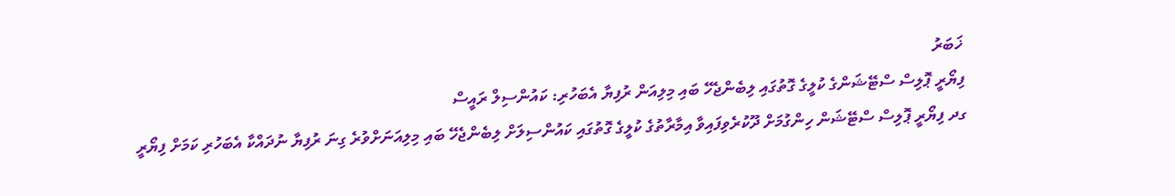ޚަބަރު
ފިޔޯރީ ޕޮލިސް ސްޓޭޝަންގެ ކުލީގެ ގޮތުގައި ލިބެންޖެހޭ ބައި މިލިއަން ރުފިޔާ އެބަހުރި: ކައުންސިލް ރައީސް
ގދ ފިޔޯރީ ޕޮލިސް ސްޓޭޝަން ހިންގުމަށް ދޫކުރެވިފައިވާ އިމާރާތުގެ ކުލީގެ ގޮތުގައި ކައުންސިލަށް ލިބެންޖެހޭ ބައި މިލިއަނަށްވުރެ ގިނަ ރުފިޔާ ނުދައްކާ އެބަހުރި ކަމަށް ފިޔޯރީ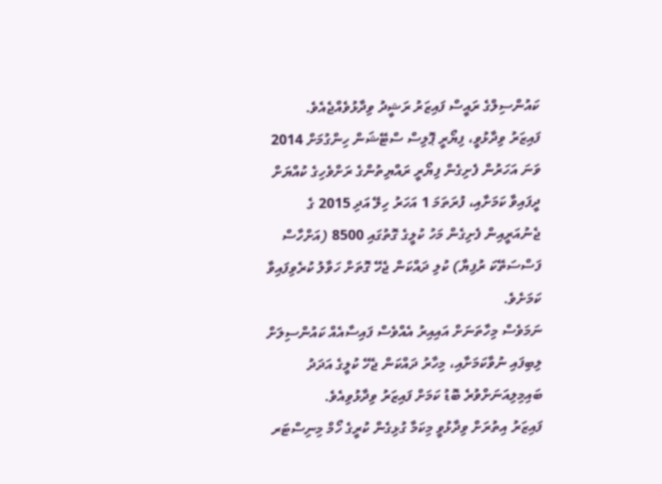ކައުންސިލްގެ ރައީސް ފައިޒަރު ރަޝީދު ވިދާޅުވެއްޖެއެވެ.
ފައިޒަރު ވިދާޅުވީ، ފިޔޯރީ ޕޮލިސް ސްޓޭޝަން ހިންގުމަށް 2014 ވަނަ އަހަރުން ފެށިގެން ފިޔޯރީ ރައްޔިތުންގެ ރަށްވެހިގެ ކުއްޔަށް ދީފައިވާ ކަމަށާއި، ފުރަތަމަ 1 އަހަރު ހިލޭ އަދި 2015 ގެ ޖެނުއަރީއިން ފެށިގެން މަހު ކުލީގެ ގޮތުގައި 8500 (އަށްހާސް ފަސްސަތޭކަ ރުފިޔާ) ކުލި ދައްކަން ޖެހޭ ގޮތަށް ހަވާލު ކުރެވިފައިވާ ކަމަށެވެ.
ނަމަވެސް މިހާތަނަށް އައިއިރު އެއްވެސް ފައިސާއެއް ކައުންސިލަށް ލިބިފައި ނުވާކަމަށާއި، މިހާރު ދައްކަން ޖެހޭ ކުލީގެ އަދަދު ބައިމިލިއަނަށްވުރެ ބޮޑު ކަމަށް ފައިޒަރު ވިދާޅުވިއެވެ.
ފައިޒަރު އިތުރަށް ވިދާޅުވީ މިކަމާ ގުޅިގެން ކުރީގެ ހޯމް މިނިސްޓަރ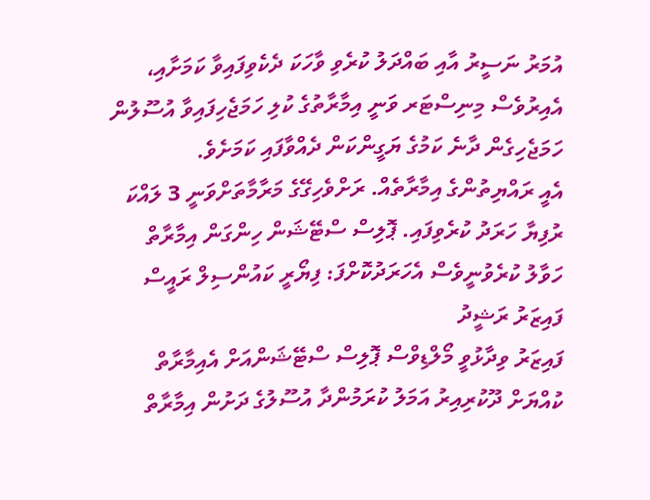އުމަރު ނަސީރު އާއި ބައްދަލު ކުރެވި ވާހަކަ ދެކެވިފައިވާ ކަމަށާއި، އެއިރުވެސް މިނިސްޓަރ ވަނީ އިމާރާތުގެ ކުލި ހަމަޖެހިފައިވާ އުސޫލުން ހަމަޖެހިގެން ދާނެ ކަމުގެ ޔަގީންކަން ދެއްވާފައި ކަމަށެވެ.
އެއީ ރައްޔިތުންގެ އިމާރާތެއް. ރަށްވެހިގޭގެ މަރާމާތަށްވަނީ 3 ލައްކަ ރުފިޔާ ހަރަދު ކުރެވިފައި. ޕޮލިސް ސްޓޭޝަން ހިންގަން އިމާރާތް ހަވާލު ކުރެވުނީވެސް އެހަރަދުކޮށްފަ: ފިޔޯރީ ކައުންސިލް ރައީސް ފައިޒަރު ރަޝީދު
ފައިޒަރު ވިދާޅުވީ މޯލްޑިވްސް ޕޮލިސް ސްޓޭޝަންއަށް އެއިމާރާތް ކުއްޔަށް ދޫކުރިއިރު އަމަލު ކުރަމުންދާ އުސޫލުގެ ދަށުން އިމާރާތް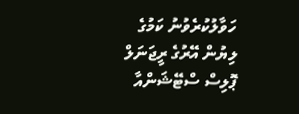ހަވާލުކުރެވުނު ކަމުގެ ލިޔުން އޭރުގެ ރީޖަނަލް ޕޮލިސް ސްޓޭޝަންއާ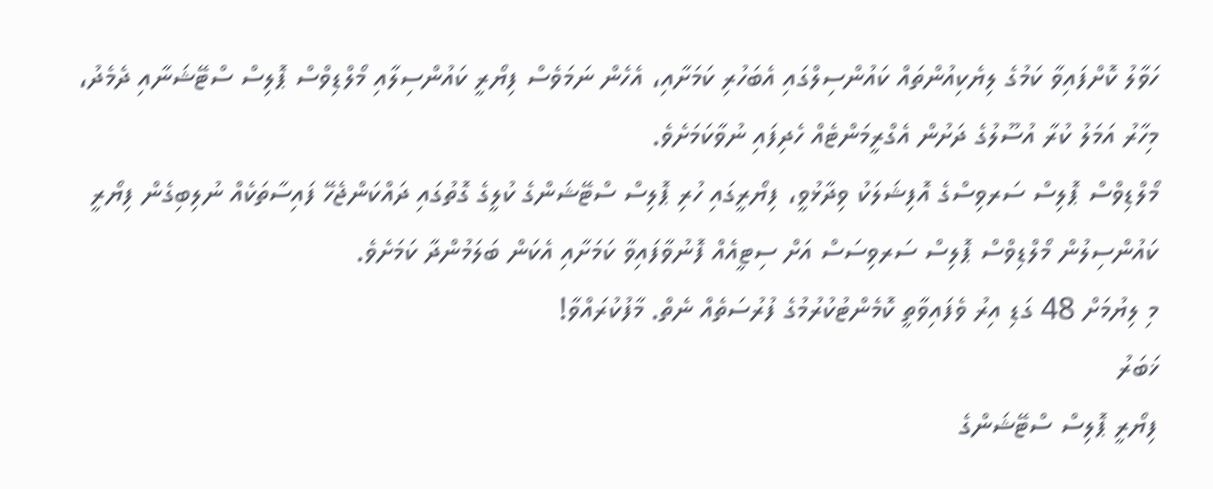ހަވާލު ކޮށްފައިވާ ކަމުގެ ލިޔެކިއުންތައް ކައުންސިލްގައި އެބަހުރި ކަމަށާއި، އެހެން ނަމަވެސް ފިޔޯރީ ކައުންސިލާއި މޯލްޑިވްސް ޕޮލިސް ސްޓޭޝަނާއި ދެމެދު، މިހާރު އަމަލު ކުރާ އުސޫލުގެ ދަށުން އެގްރީމަންޓެއް ހެދިފައި ނުވާކަމަށެވެ.
މޯލްޑިވްސް ޕޮލިސް ސަރވިސްގެ އޮފިޝަލަކު ވިދާޅުވީ، ފިޔޯރީގައި ހުރި ޕޮލިސް ސްޓޭޝަންގެ ކުލީގެ ގޮތުގައި ދައްކަންޖެހޭ ފައިސާތަކެއް ނުލިބިގެން ފިޔޯރީ ކައުންސިލުން މޯލްޑިވްސް ޕޮލިސް ސަރވިސަސް އަށް ސިޓީއެއް ފޮނުވާފައިވާ ކަމަށާއި އެކަން ބަލަމުންދާ ކަމަށެވެ.
މި ލިޔުމަށް 48 ގަޑި އިރު ވެފައިވާތީ ކޮމެންޓުކުރުމުގެ ފުރުސަތެއް ނެތް. މާފުކުރައްވާ!
ޚަބަރު
ފިޔޯރީ ޕޮލިސް ސްޓޭޝަންގެ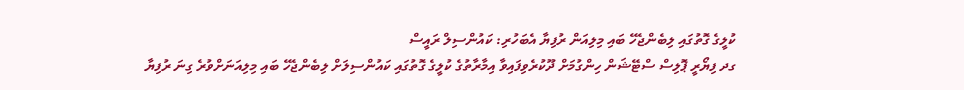ކުލީގެ ގޮތުގައި ލިބެންޖެހޭ ބައި މިލިއަން ރުފިޔާ އެބަހުރި: ކައުންސިލް ރައީސް
ގދ ފިޔޯރީ ޕޮލިސް ސްޓޭޝަން ހިންގުމަށް ދޫކުރެވިފައިވާ އިމާރާތުގެ ކުލީގެ ގޮތުގައި ކައުންސިލަށް ލިބެންޖެހޭ ބައި މިލިއަނަށްވުރެ ގިނަ ރުފިޔާ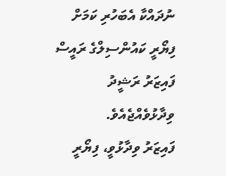ނުދައްކާ އެބަހުރި ކަމަށް ފިޔޯރީ ކައުންސިލްގެ ރައީސް ފައިޒަރު ރަޝީދު ވިދާޅުވެއްޖެއެވެ.
ފައިޒަރު ވިދާޅުވީ، ފިޔޯރީ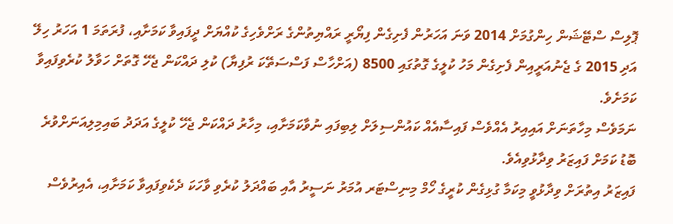ޕޮލިސް ސްޓޭޝަން ހިންގުމަށް 2014 ވަނަ އަހަރުން ފެށިގެން ފިޔޯރީ ރައްޔިތުންގެ ރަށްވެހިގެ ކުއްޔަށް ދީފައިވާ ކަމަށާއި، ފުރަތަމަ 1 އަހަރު ހިލޭ އަދި 2015 ގެ ޖެނުއަރީއިން ފެށިގެން މަހު ކުލީގެ ގޮތުގައި 8500 (އަށްހާސް ފަސްސަތޭކަ ރުފިޔާ) ކުލި ދައްކަން ޖެހޭ ގޮތަށް ހަވާލު ކުރެވިފައިވާ ކަމަށެވެ.
ނަމަވެސް މިހާތަނަށް އައިއިރު އެއްވެސް ފައިސާއެއް ކައުންސިލަށް ލިބިފައި ނުވާކަމަށާއި، މިހާރު ދައްކަން ޖެހޭ ކުލީގެ އަދަދު ބައިމިލިއަނަށްވުރެ ބޮޑު ކަމަށް ފައިޒަރު ވިދާޅުވިއެވެ.
ފައިޒަރު އިތުރަށް ވިދާޅުވީ މިކަމާ ގުޅިގެން ކުރީގެ ހޯމް މިނިސްޓަރ އުމަރު ނަސީރު އާއި ބައްދަލު ކުރެވި ވާހަކަ ދެކެވިފައިވާ ކަމަށާއި، އެއިރުވެސް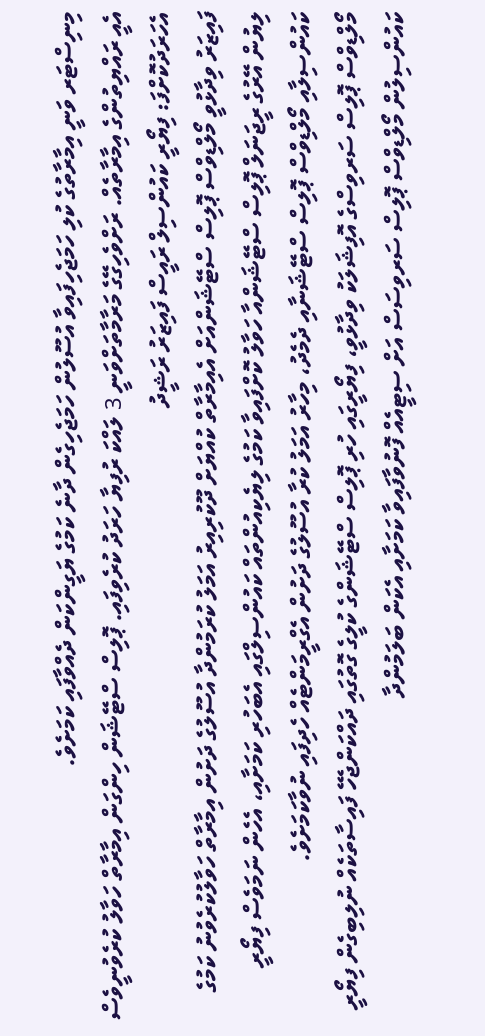މިނިސްޓަރ ވަނީ އިމާރާތުގެ ކުލި ހަމަޖެހިފައިވާ އުސޫލުން ހަމަޖެހިގެން ދާނެ ކަމުގެ ޔަގީންކަން ދެއްވާފައި ކަމަށެވެ.
އެއީ ރައްޔިތުންގެ އިމާރާތެއް. ރަށްވެހިގޭގެ މަރާމާތަށްވަނީ 3 ލައްކަ ރުފިޔާ ހަރަދު ކުރެވިފައި. ޕޮލިސް ސްޓޭޝަން ހިންގަން އިމާރާތް ހަވާލު ކުރެވުނީވެސް އެހަރަދުކޮށްފަ: ފިޔޯރީ ކައުންސިލް ރައީސް ފައިޒަރު ރަޝީދު
ފައިޒަރު ވިދާޅުވީ މޯލްޑިވްސް ޕޮލިސް ސްޓޭޝަންއަށް އެއިމާރާތް ކުއްޔަށް ދޫކުރިއިރު އަމަލު ކުރަމުންދާ އުސޫލުގެ ދަށުން އިމާރާތް ހަވާލުކުރެވުނު ކަމުގެ ލިޔުން އޭރުގެ ރީޖަނަލް ޕޮލިސް ސްޓޭޝަންއާ ހަވާލު ކޮށްފައިވާ ކަމުގެ ލިޔެކިއުންތައް ކައުންސިލްގައި އެބަހުރި ކަމަށާއި، އެހެން ނަމަވެސް ފިޔޯރީ ކައުންސިލާއި މޯލްޑިވްސް ޕޮލިސް ސްޓޭޝަނާއި ދެމެދު، މިހާރު އަމަލު ކުރާ އުސޫލުގެ ދަށުން އެގްރީމަންޓެއް ހެދިފައި ނުވާކަމަށެވެ.
މޯލްޑިވްސް ޕޮލިސް ސަރވިސްގެ އޮފިޝަލަކު ވިދާޅުވީ، ފިޔޯރީގައި ހުރި ޕޮލިސް ސްޓޭޝަންގެ ކުލީގެ ގޮތުގައި ދައްކަންޖެހޭ ފައިސާތަކެއް ނުލިބިގެން ފިޔޯރީ ކައުންސިލުން މޯލްޑިވްސް ޕޮލިސް ސަރވިސަސް އަށް ސިޓީއެއް ފޮނުވާފައިވާ ކަމަށާއި އެކަން ބަލަމުންދާ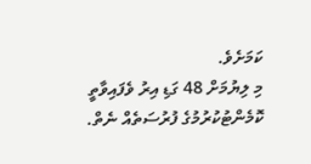ކަމަށެވެ.
މި ލިޔުމަށް 48 ގަޑި އިރު ވެފައިވާތީ ކޮމެންޓުކުރުމުގެ ފުރުސަތެއް ނެތް.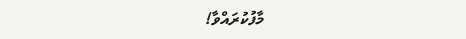މާފުކުރައްވާ!